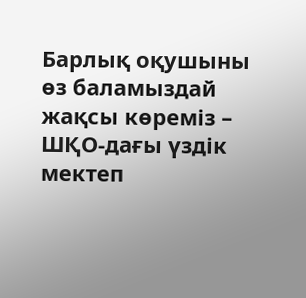Барлық оқушыны өз баламыздай жақсы көреміз – ШҚО-дағы үздік мектеп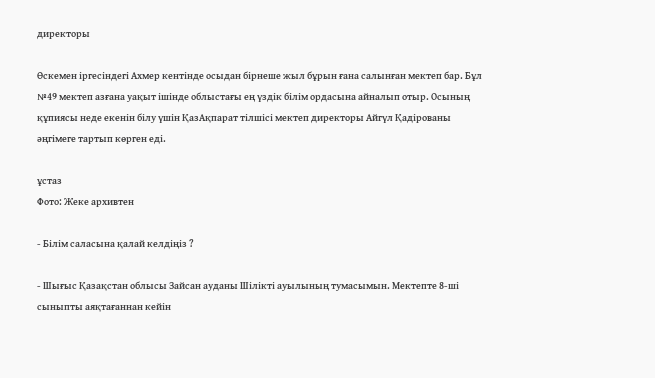директоры

Өскемен іргесіндегі Ахмер кентінде осыдан бірнеше жыл бұрын ғана салынған мектеп бар. Бұл №49 мектеп азғана уақыт ішінде облыстағы ең үздік білім ордасына айналып отыр. Осының құпиясы неде екенін білу үшін ҚазАқпарат тілшісі мектеп директоры Айгүл Қадірованы әңгімеге тартып көрген еді.

ұстаз
Фото: Жеке архивтен

- Білім саласына қалай келдіңіз ?

- Шығыс Қазақстан облысы Зайсан ауданы Шілікті ауылының тумасымын. Мектепте 8-ші сыныпты аяқтағаннан кейін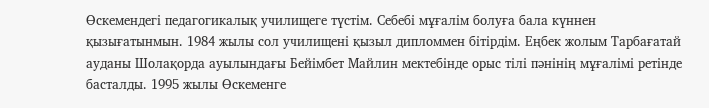Өскемендегі педагогикалық училищеге түстім. Себебі мұғалім болуға бала күннен қызығатынмын. 1984 жылы сол училищені қызыл дипломмен бітірдім. Еңбек жолым Тарбағатай ауданы Шолақорда ауылындағы Бейімбет Майлин мектебінде орыс тілі пәнінің мұғалімі ретінде басталды. 1995 жылы Өскеменге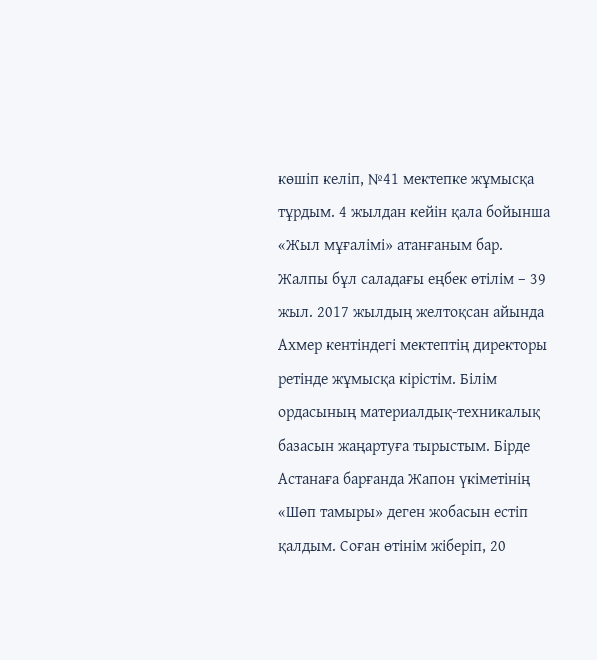көшіп келіп, №41 мектепке жұмысқа тұрдым. 4 жылдан кейін қала бойынша «Жыл мұғалімі» атанғаным бар. Жалпы бұл саладағы еңбек өтілім – 39 жыл. 2017 жылдың желтоқсан айында Ахмер кентіндегі мектептің директоры ретінде жұмысқа кірістім. Білім ордасының материалдық-техникалық базасын жаңартуға тырыстым. Бірде Астанаға барғанда Жапон үкіметінің «Шөп тамыры» деген жобасын естіп қалдым. Соған өтінім жіберіп, 20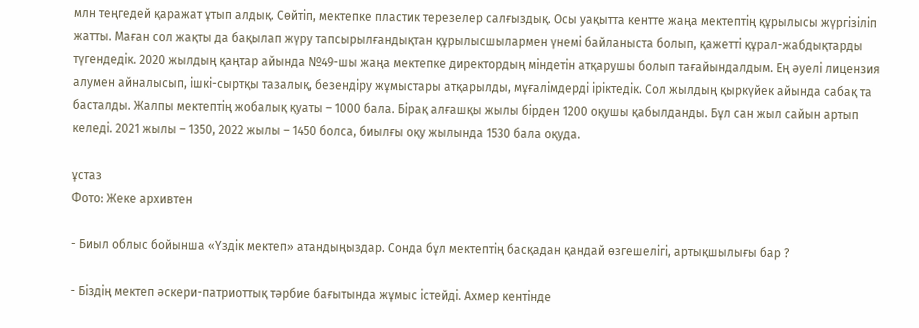млн теңгедей қаражат ұтып алдық. Сөйтіп, мектепке пластик терезелер салғыздық. Осы уақытта кентте жаңа мектептің құрылысы жүргізіліп жатты. Маған сол жақты да бақылап жүру тапсырылғандықтан құрылысшылармен үнемі байланыста болып, қажетті құрал-жабдықтарды түгендедік. 2020 жылдың қаңтар айында №49-шы жаңа мектепке директордың міндетін атқарушы болып тағайындалдым. Ең әуелі лицензия алумен айналысып, ішкі-сыртқы тазалық, безендіру жұмыстары атқарылды, мұғалімдерді іріктедік. Сол жылдың қыркүйек айында сабақ та басталды. Жалпы мектептің жобалық қуаты – 1000 бала. Бірақ алғашқы жылы бірден 1200 оқушы қабылданды. Бұл сан жыл сайын артып келеді. 2021 жылы – 1350, 2022 жылы – 1450 болса, биылғы оқу жылында 1530 бала оқуда.

ұстаз
Фото: Жеке архивтен

- Биыл облыс бойынша «Үздік мектеп» атандыңыздар. Сонда бұл мектептің басқадан қандай өзгешелігі, артықшылығы бар ?

- Біздің мектеп әскери-патриоттық тәрбие бағытында жұмыс істейді. Ахмер кентінде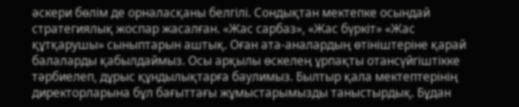әскери бөлім де орналасқаны белгілі. Сондықтан мектепке осындай стратегиялық жоспар жасалған. «Жас сарбаз», «Жас бүркіт» «Жас құтқарушы» сыныптарын аштық. Оған ата-аналардың өтініштеріне қарай балаларды қабылдаймыз. Осы арқылы өскелең ұрпақты отансүйгіштікке тәрбиелеп, дұрыс құндылықтарға баулимыз. Былтыр қала мектептерінің директорларына бұл бағыттағы жұмыстарымызды таныстырдық. Бұдан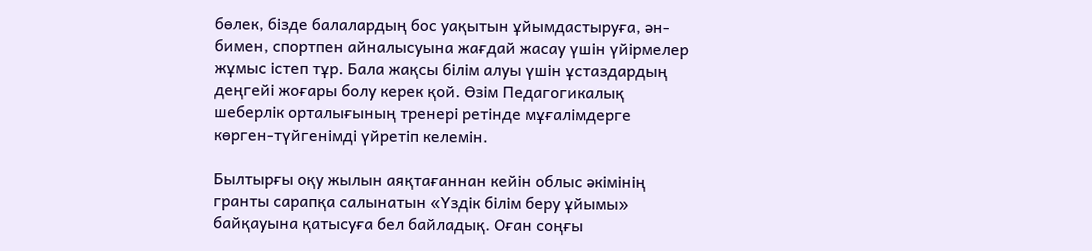бөлек, бізде балалардың бос уақытын ұйымдастыруға, ән-бимен, спортпен айналысуына жағдай жасау үшін үйірмелер жұмыс істеп тұр. Бала жақсы білім алуы үшін ұстаздардың деңгейі жоғары болу керек қой. Өзім Педагогикалық шеберлік орталығының тренері ретінде мұғалімдерге көрген-түйгенімді үйретіп келемін.

Былтырғы оқу жылын аяқтағаннан кейін облыс әкімінің гранты сарапқа салынатын «Үздік білім беру ұйымы» байқауына қатысуға бел байладық. Оған соңғы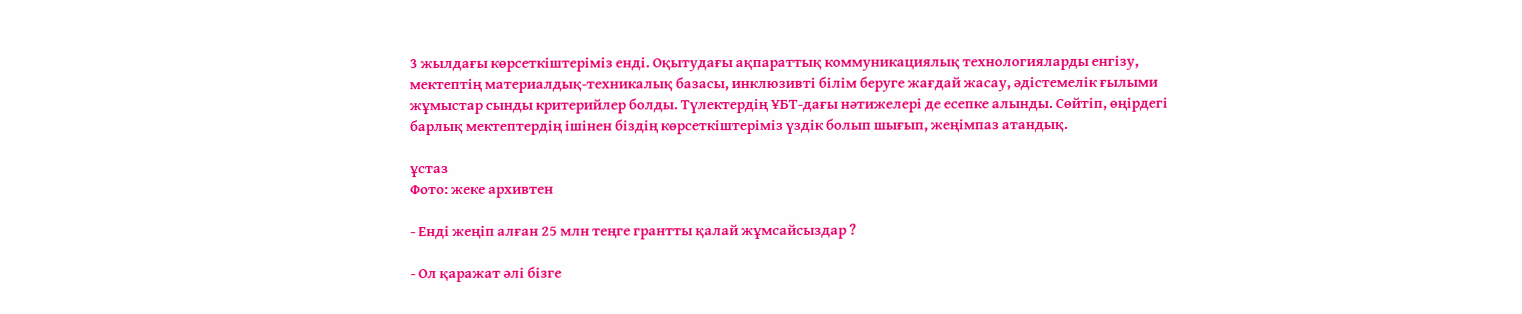3 жылдағы көрсеткіштеріміз енді. Оқытудағы ақпараттық коммуникациялық технологияларды енгізу, мектептің материалдық-техникалық базасы, инклюзивті білім беруге жағдай жасау, әдістемелік ғылыми жұмыстар сынды критерийлер болды. Түлектердің ҰБТ-дағы нәтижелері де есепке алынды. Сөйтіп, өңірдегі барлық мектептердің ішінен біздің көрсеткіштеріміз үздік болып шығып, жеңімпаз атандық.

ұстаз
Фото: жеке архивтен

- Енді жеңіп алған 25 млн теңге грантты қалай жұмсайсыздар ?

- Ол қаражат әлі бізге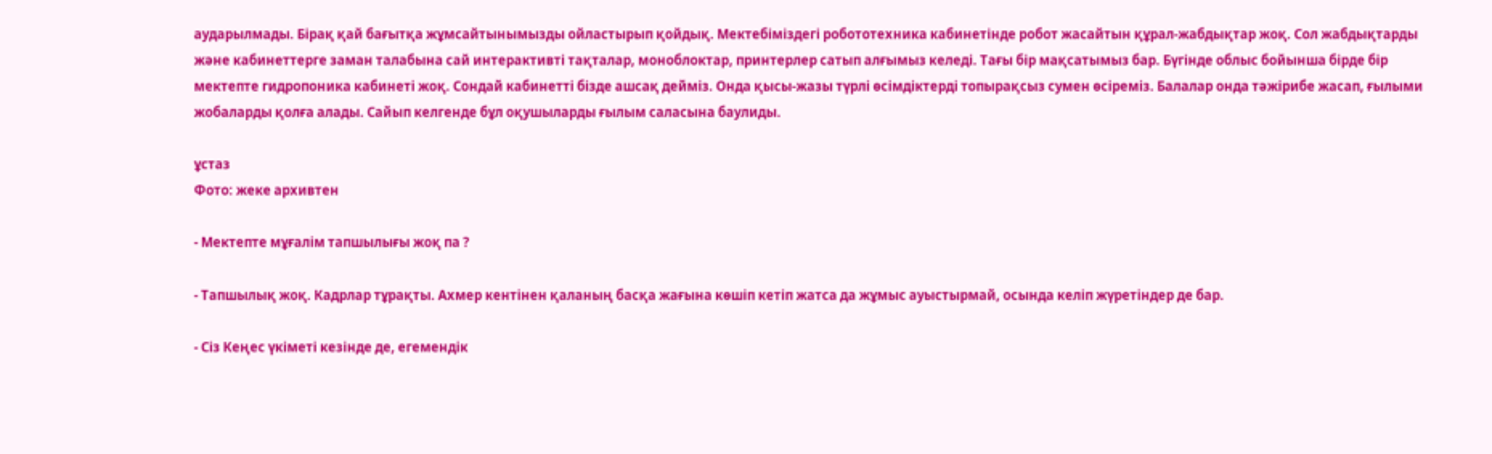аударылмады. Бірақ қай бағытқа жұмсайтынымызды ойластырып қойдық. Мектебіміздегі робототехника кабинетінде робот жасайтын құрал-жабдықтар жоқ. Сол жабдықтарды және кабинеттерге заман талабына сай интерактивті тақталар, моноблоктар, принтерлер сатып алғымыз келеді. Тағы бір мақсатымыз бар. Бүгінде облыс бойынша бірде бір мектепте гидропоника кабинеті жоқ. Сондай кабинетті бізде ашсақ дейміз. Онда қысы-жазы түрлі өсімдіктерді топырақсыз сумен өсіреміз. Балалар онда тәжірибе жасап, ғылыми жобаларды қолға алады. Сайып келгенде бұл оқушыларды ғылым саласына баулиды.

ұстаз
Фото: жеке архивтен

- Мектепте мұғалім тапшылығы жоқ па ?

- Тапшылық жоқ. Кадрлар тұрақты. Ахмер кентінен қаланың басқа жағына көшіп кетіп жатса да жұмыс ауыстырмай, осында келіп жүретіндер де бар.

- Сіз Кеңес үкіметі кезінде де, егемендік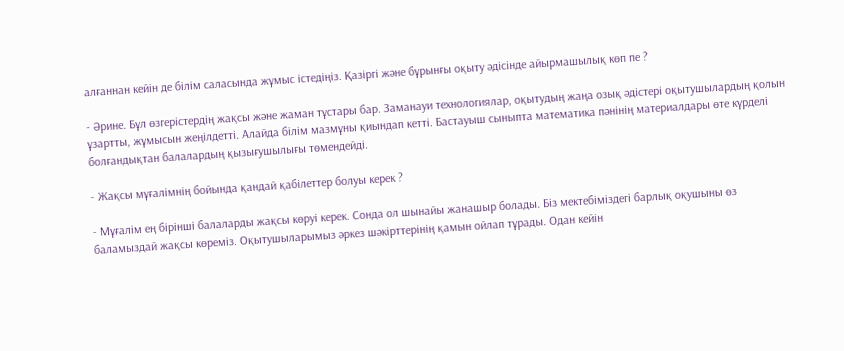алғаннан кейін де білім саласында жұмыс істедіңіз. Қазіргі және бұрынғы оқыту әдісінде айырмашылық көп пе ?

- Әрине. Бұл өзгерістердің жақсы және жаман тұстары бар. Заманауи технологиялар, оқытудың жаңа озық әдістері оқытушылардың қолын ұзартты, жұмысын жеңілдетті. Алайда білім мазмұны қиындап кетті. Бастауыш сыныпта математика пәнінің материалдары өте күрделі болғандықтан балалардың қызығушылығы төмендейді.

- Жақсы мұғалімнің бойында қандай қабілеттер болуы керек ?

- Мұғалім ең бірінші балаларды жақсы көруі керек. Сонда ол шынайы жанашыр болады. Біз мектебіміздегі барлық оқушыны өз баламыздай жақсы көреміз. Оқытушыларымыз әркез шәкірттерінің қамын ойлап тұрады. Одан кейін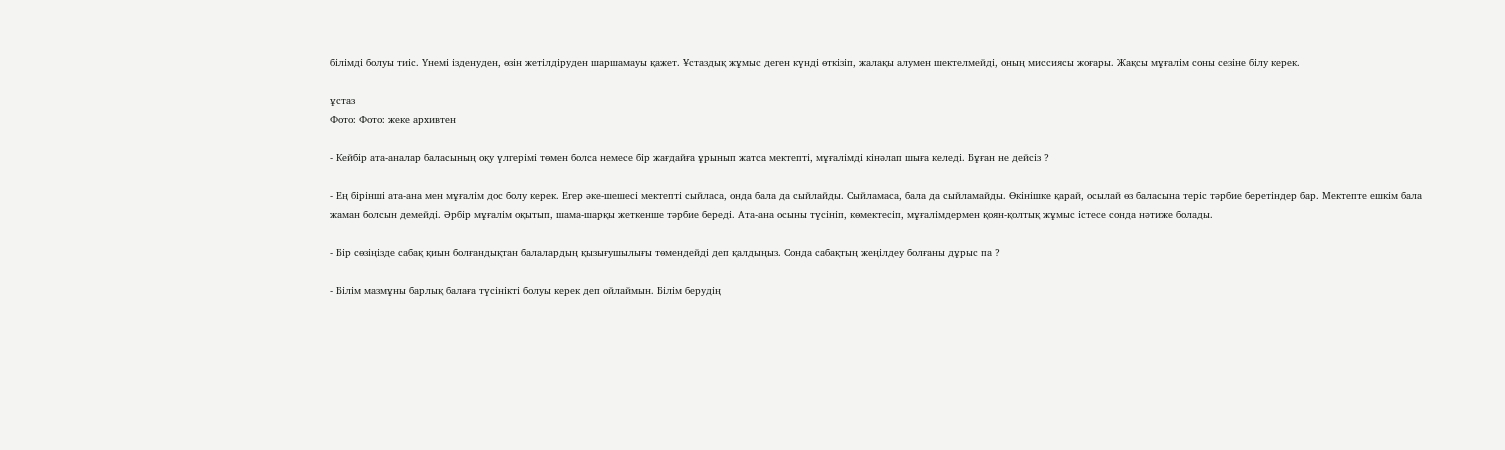білімді болуы тиіс. Үнемі ізденуден, өзін жетілдіруден шаршамауы қажет. Ұстаздық жұмыс деген күнді өткізіп, жалақы алумен шектелмейді, оның миссиясы жоғары. Жақсы мұғалім соны сезіне білу керек.

ұстаз
Фото: Фото: жеке архивтен

- Кейбір ата-аналар баласының оқу үлгерімі төмен болса немесе бір жағдайға ұрынып жатса мектепті, мұғалімді кінәлап шыға келеді. Бұған не дейсіз ?

- Ең бірінші ата-ана мен мұғалім дос болу керек. Егер әке-шешесі мектепті сыйласа, онда бала да сыйлайды. Сыйламаса, бала да сыйламайды. Өкінішке қарай, осылай өз баласына теріс тәрбие беретіндер бар. Мектепте ешкім бала жаман болсын демейді. Әрбір мұғалім оқытып, шама-шарқы жеткенше тәрбие береді. Ата-ана осыны түсініп, көмектесіп, мұғалімдермен қоян-қолтық жұмыс істесе сонда нәтиже болады.

- Бір сөзіңізде сабақ қиын болғандықтан балалардың қызығушылығы төмендейді деп қалдыңыз. Сонда сабақтың жеңілдеу болғаны дұрыс па ?

- Білім мазмұны барлық балаға түсінікті болуы керек деп ойлаймын. Білім берудің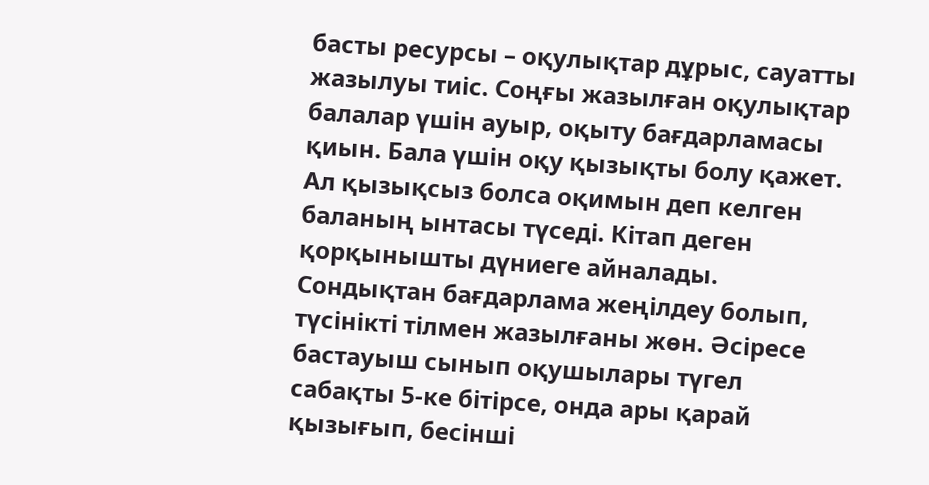басты ресурсы – оқулықтар дұрыс, сауатты жазылуы тиіс. Соңғы жазылған оқулықтар балалар үшін ауыр, оқыту бағдарламасы қиын. Бала үшін оқу қызықты болу қажет. Ал қызықсыз болса оқимын деп келген баланың ынтасы түседі. Кітап деген қорқынышты дүниеге айналады. Сондықтан бағдарлама жеңілдеу болып, түсінікті тілмен жазылғаны жөн. Әсіресе бастауыш сынып оқушылары түгел сабақты 5-ке бітірсе, онда ары қарай қызығып, бесінші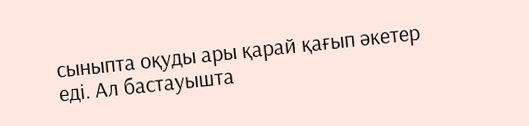сыныпта оқуды ары қарай қағып әкетер еді. Ал бастауышта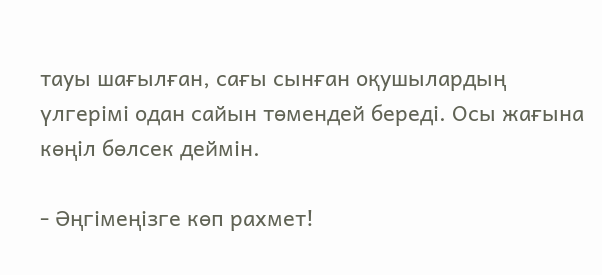тауы шағылған, сағы сынған оқушылардың үлгерімі одан сайын төмендей береді. Осы жағына көңіл бөлсек деймін.

- Әңгімеңізге көп рахмет!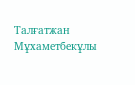Талғатжан Мұхаметбекұлы